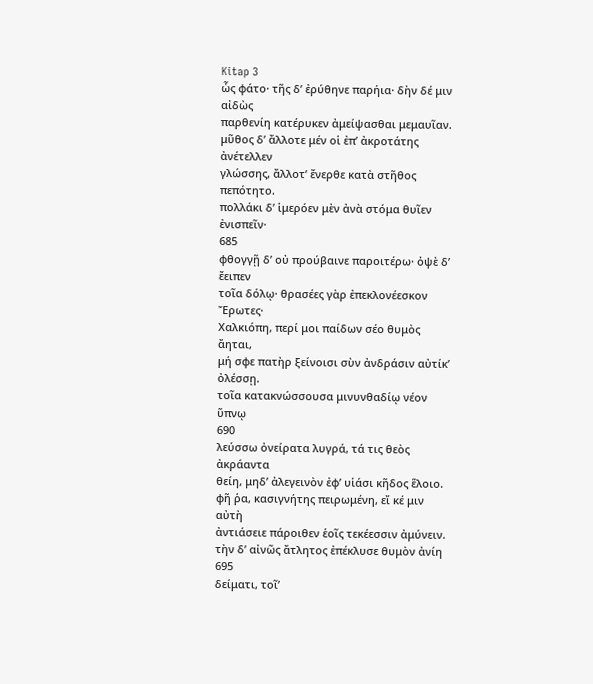Kitap 3
ὧς φάτο· τῆς δʼ ἐρύθηνε παρήια· δὴν δέ μιν αἰδὼς
παρθενίη κατέρυκεν ἀμείψασθαι μεμαυῖαν.
μῦθος δʼ ἄλλοτε μέν οἱ ἐπʼ ἀκροτάτης ἀνέτελλεν
γλώσσης, ἄλλοτʼ ἔνερθε κατὰ στῆθος πεπότητο.
πολλάκι δʼ ἱμερόεν μὲν ἀνὰ στόμα θυῖεν ἐνισπεῖν·
685
φθογγῇ δʼ οὐ προύβαινε παροιτέρω· ὀψὲ δʼ ἔειπεν
τοῖα δόλῳ· θρασέες γὰρ ἐπεκλονέεσκον Ἔρωτες·
Χαλκιόπη, περί μοι παίδων σέο θυμὸς ἄηται,
μή σφε πατὴρ ξείνοισι σὺν ἀνδράσιν αὐτίκʼ ὀλέσσῃ.
τοῖα κατακνώσσουσα μινυνθαδίῳ νέον ὕπνῳ
690
λεύσσω ὀνείρατα λυγρά, τά τις θεὸς ἀκράαντα
θείη, μηδʼ ἀλεγεινὸν ἐφʼ υἱάσι κῆδος ἕλοιο.
φῆ ῥα, κασιγνήτης πειρωμένη, εἴ κέ μιν αὐτὴ
ἀντιάσειε πάροιθεν ἑοῖς τεκέεσσιν ἀμύνειν.
τὴν δʼ αἰνῶς ἄτλητος ἐπέκλυσε θυμὸν ἀνίη
695
δείματι, τοῖʼ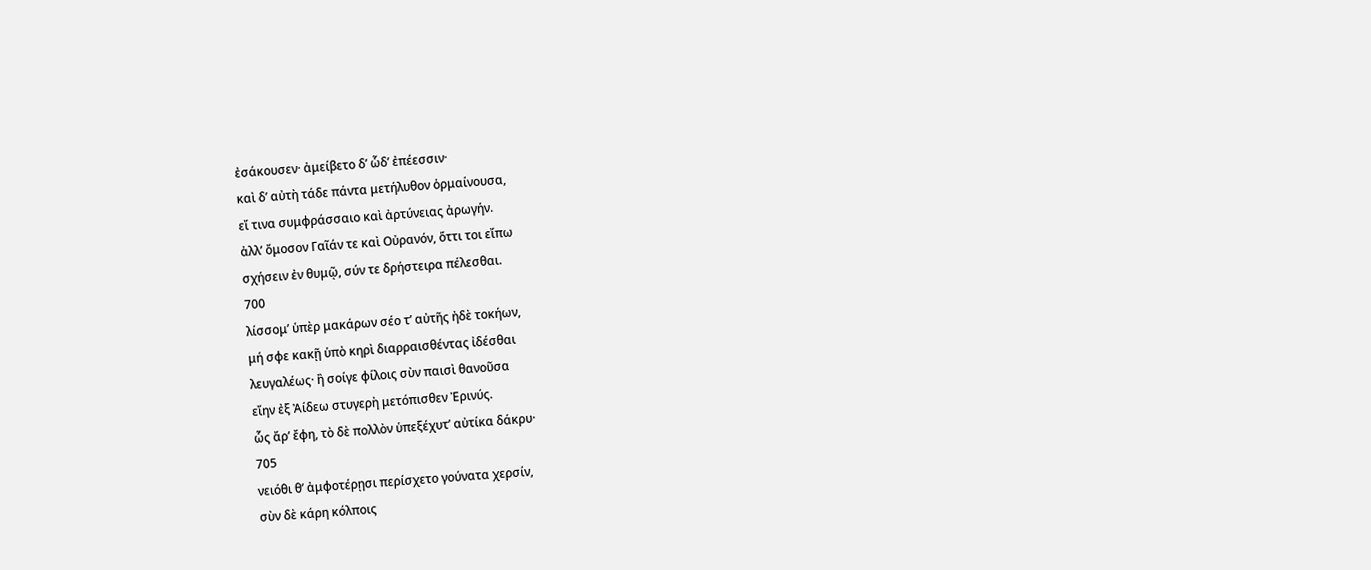ἐσάκουσεν· ἀμείβετο δʼ ὧδʼ ἐπέεσσιν·
καὶ δʼ αὐτὴ τάδε πάντα μετήλυθον ὁρμαίνουσα,
εἴ τινα συμφράσσαιο καὶ ἀρτύνειας ἀρωγήν.
ἀλλʼ ὄμοσον Γαῖάν τε καὶ Οὐρανόν, ὅττι τοι εἴπω
σχήσειν ἐν θυμῷ, σύν τε δρήστειρα πέλεσθαι.
700
λίσσομʼ ὑπὲρ μακάρων σέο τʼ αὐτῆς ἠδὲ τοκήων,
μή σφε κακῇ ὑπὸ κηρὶ διαρραισθέντας ἰδέσθαι
λευγαλέως· ἢ σοίγε φίλοις σὺν παισὶ θανοῦσα
εἴην ἐξ Ἀίδεω στυγερὴ μετόπισθεν Ἐρινύς.
ὧς ἄρʼ ἔφη, τὸ δὲ πολλὸν ὑπεξέχυτʼ αὐτίκα δάκρυ·
705
νειόθι θʼ ἀμφοτέρῃσι περίσχετο γούνατα χερσίν,
σὺν δὲ κάρη κόλποις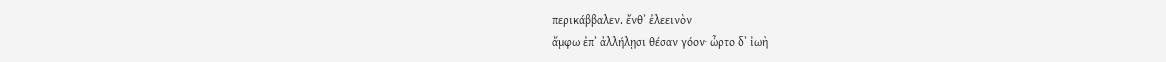περικάββαλεν. ἔνθʼ ἐλεεινὸν
ἄμφω ἐπʼ ἀλλήλῃσι θέσαν γόον· ὦρτο δʼ ἰωὴ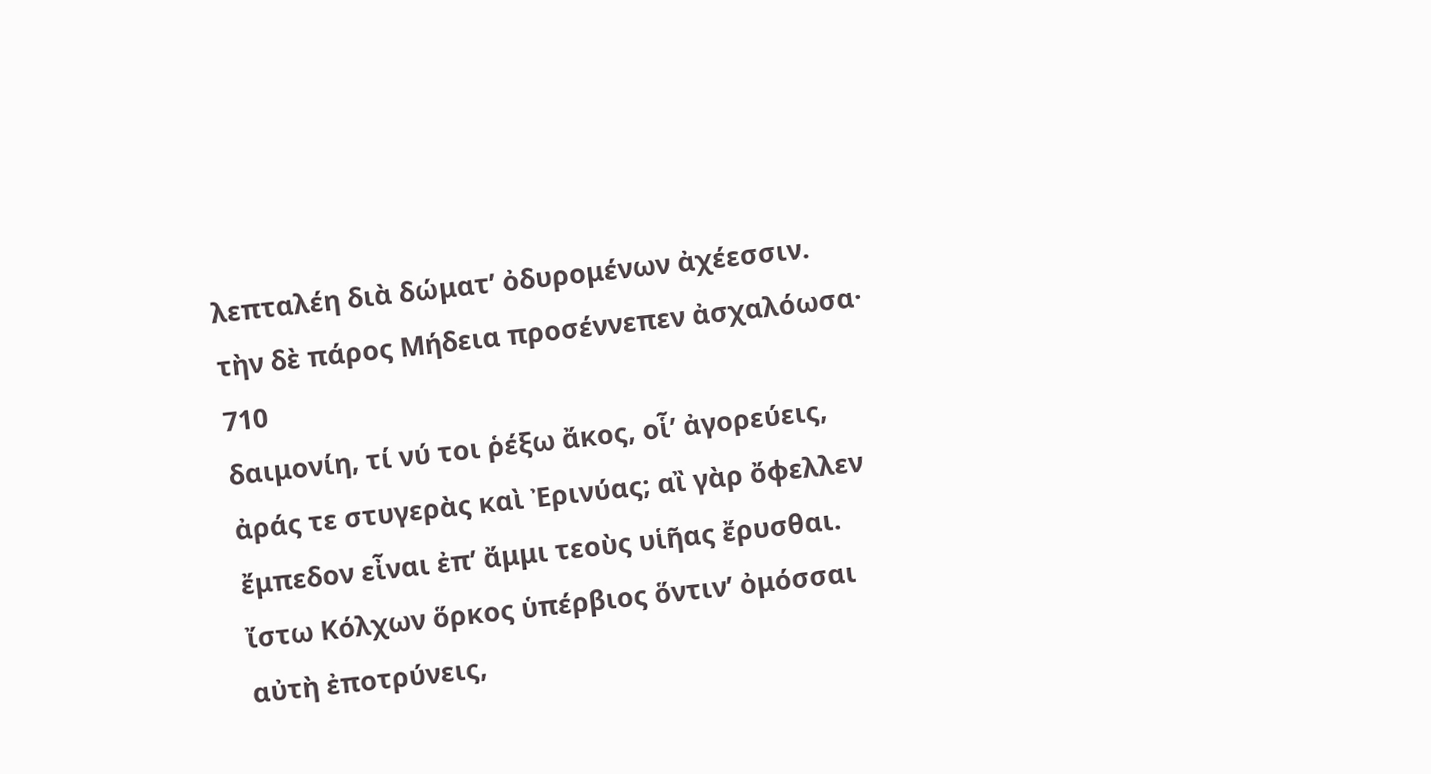λεπταλέη διὰ δώματʼ ὀδυρομένων ἀχέεσσιν.
τὴν δὲ πάρος Μήδεια προσέννεπεν ἀσχαλόωσα·
710
δαιμονίη, τί νύ τοι ῥέξω ἄκος, οἷʼ ἀγορεύεις,
ἀράς τε στυγερὰς καὶ Ἐρινύας; αἲ γὰρ ὄφελλεν
ἔμπεδον εἶναι ἐπʼ ἄμμι τεοὺς υἱῆας ἔρυσθαι.
ἴστω Κόλχων ὅρκος ὑπέρβιος ὅντινʼ ὀμόσσαι
αὐτὴ ἐποτρύνεις,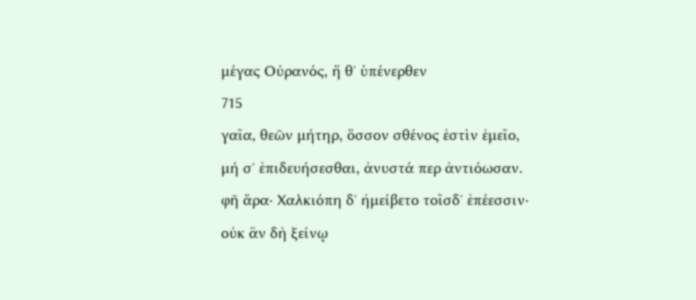μέγας Οὐρανός, ἥ θʼ ὑπένερθεν
715
γαῖα, θεῶν μήτηρ, ὅσσον σθένος ἐστὶν ἐμεῖο,
μή σʼ ἐπιδευήσεσθαι, ἀνυστά περ ἀντιόωσαν.
φῆ ἄρα· Χαλκιόπη δʼ ἠμείβετο τοῖσδʼ ἐπέεσσιν·
οὐκ ἂν δὴ ξείνῳ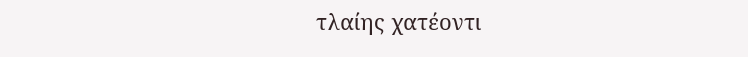τλαίης χατέοντι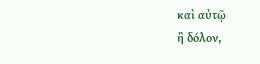καὶ αὐτῷ
ἢ δόλον,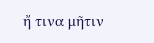ἤ τινα μῆτιν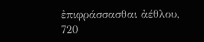ἐπιφράσσασθαι ἀέθλου,
720